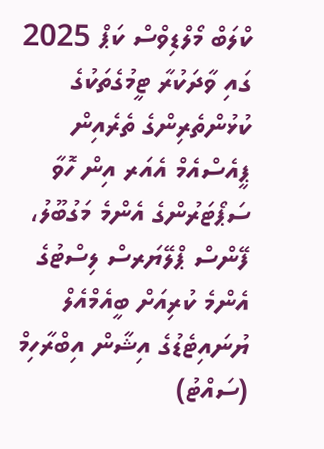ކްލަބް މޯލްޑިވްސް ކަޕް 2025 ގައި ވާދަކުރާ ޓީމުގެތަކުގެ ކުޅުންތެރިންގެ ތެރެއިން ޕީއެސްއެމް އެއަރ އިން ހޮވާ ސަޕޯޓަރުންގެ އެންމެ މަގުބޫލު، ފޭންސް ޕްލޭޔަރސް ލިސްޓުގެ އެންމެ ކުރިއަށް ބީއެމްއެލް ޔުނައިޓެޑުގެ އިޝާން އިބްރާހިމް (ސައްޓު)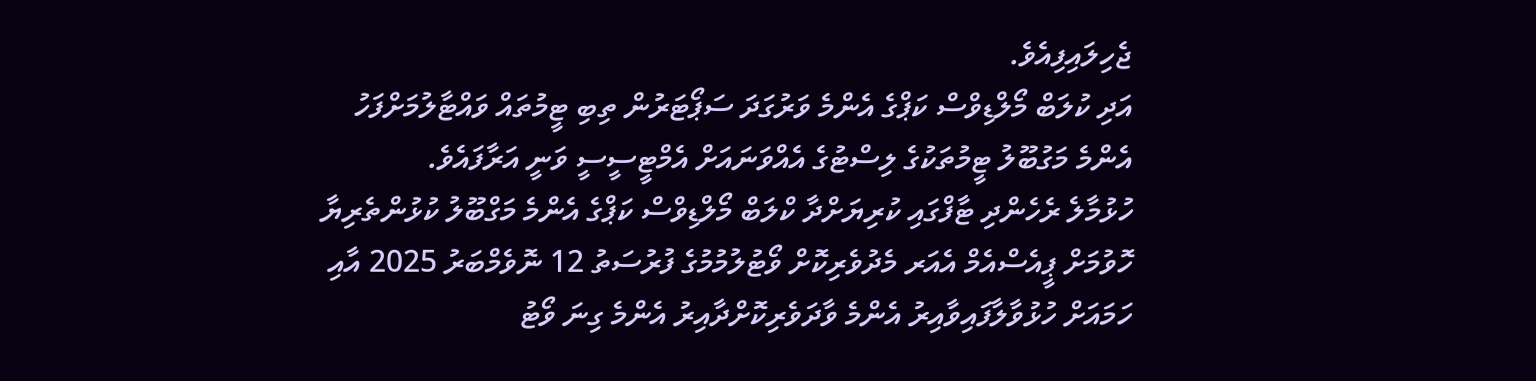ޖެހިލައިފިއެވެ.
އަދި ކުލަބް މޯލްޑިވްސް ކަޕްގެ އެންމެ ވަރުގަދަ ސަޕޯޓަރުން ތިބި ޓީމުތައް ވައްޓާލުމަށްފަހު އެންމެ މަގުބޫލު ޓީމުތަކުގެ ލިސްޓުގެ އެއްވަނައަށް އެމްޓީސީސީ ވަނީ އަރާފައެވެ.
ހުޅުމާލެ ރެހެންދި ޓާފްގައި ކުރިޔަށްދާ ކްލަބް މޯލްޑިވްސް ކަޕްގެ އެންމެ މަގްބޫލު ކުޅުންތެރިޔާ ހޮވުމަށް ޕީއެސްއެމް އެއަރ މެދުވެރިކޮށް ވޯޓުލުމުމުގެ ފުރުސަތު 12 ނޮވެމްބަރު 2025 އާއި ހަމައަށް ހުޅުވާލާފައިވާއިރު އެންމެ ވާދަވެރިކޮށްދާއިރު އެންމެ ގިނަ ވޯޓު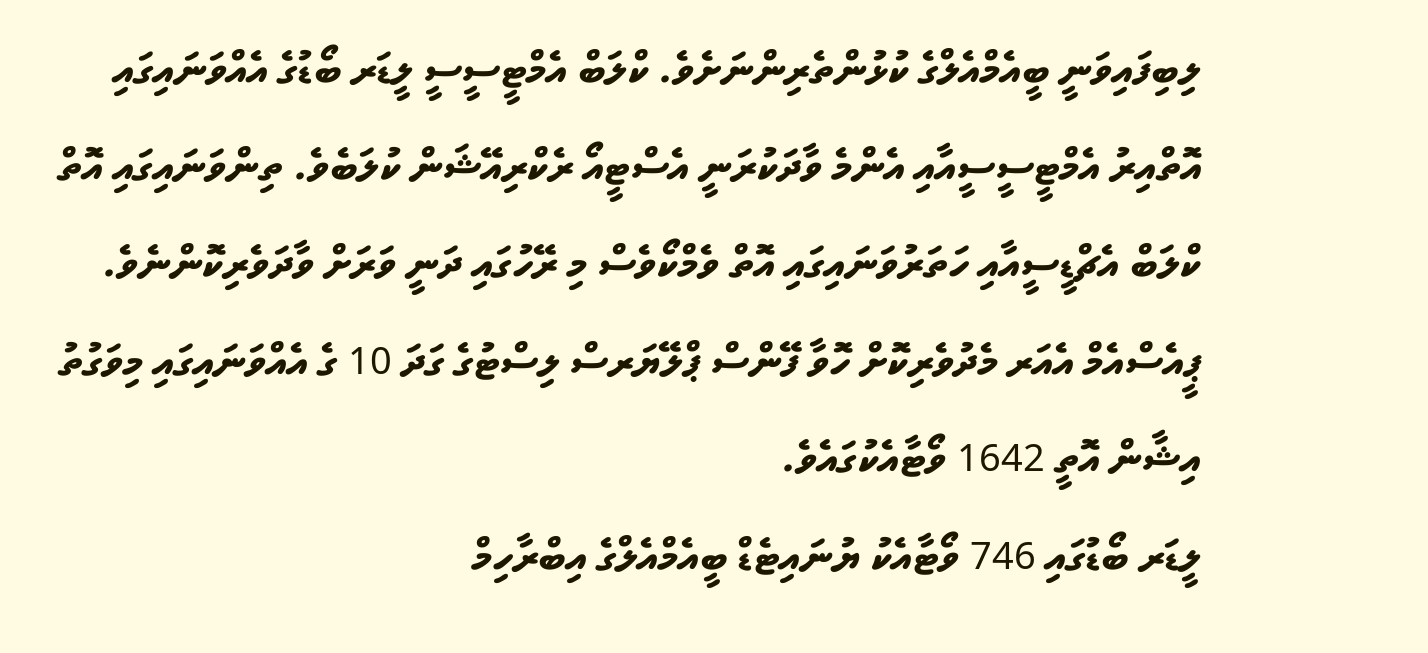ލިބިފައިވަނީ ބީއެމްއެލްގެ ކުޅުންތެރިންނަށެވެ. ކްލަބް އެމްޓީސީސީ ލީޑަރ ބޯޑުގެ އެއްވަނައިގައި އޮތްއިރު އެމްޓީސީސީއާއި އެންމެ ވާދަކުރަނީ އެސްޓީއޯ ރެކްރިއޭޝަން ކުލަބެވެ. ތިންވަނައިގައި އޮތް ކްލަބް އެޗްޑީސީއާއި ހަތަރުވަނައިގައި އޮތް ވެމްކޯވެސް މި ރޭހުގައި ދަނީ ވަރަށް ވާދަވެރިކޮންނެވެ.
ޕީއެސްއެމް އެއަރ މެދުވެރިކޮށް ހޮވާ ފޭންސް ޕްލޭޔަރސް ލިސްޓުގެ ގަދަ 10 ގެ އެއްވަނައިގައި މިވަގުތު އިޝާން އޮތީ 1642 ވޯޓާއެކުގައެވެ.
ލީޑަރ ބޯޑުގައި 746 ވޯޓާއެކު ޔުނައިޓެޑް ބީއެމްއެލްގެ އިބްރާހިމް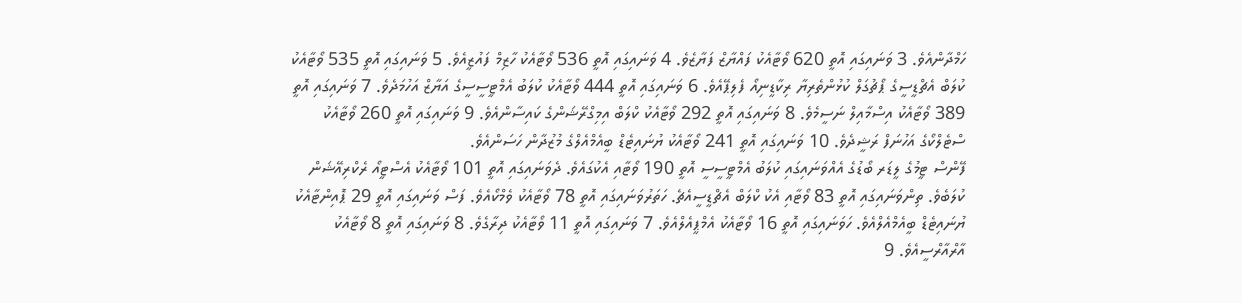ހަމްދާންއެވެ. 3 ވަނައިގައި އޮތީ 620 ވޯޓާއެކު ފައްޔާޒް ފަޔާޒެވެ. 4 ވަނައިގައި އޮތީ 536 ވޯޓާއެކު ހާޒިމް ފައުޒީއެވެ. 5 ވަނައިގައި އޮތީ 535 ވޯޓާއެކު ކުލަބް އެޗްޑީސީގެ ޕޯޗުގަލް ކުޅުންތެރިޔާ ރިކާޑީނިއޯ ފެލިޕޭއެވެ. 6 ވަނައިގައި އޮތީ 444 ވޯޓާއެކު ކުލަބު އެމްޓީސީސީގެ އަޔާޒް އަހުމަދެވެ. 7 ވަނައިގައި އޮތީ 389 ވޯޓާއެކު އިސްމާއިލް ނަސީމެވެ. 8 ވަނައިގައި އޮތީ 292 ވޯޓާއެކު ކްލަބް އިމިގްރޭޝަންގެ ކައިސާންއެވެ. 9 ވަނައިގައި އޮތީ 260 ވޯޓާއެކު ސްޓެލްކޯގެ އަހުނަފް ރަޝީދެވެ. 10 ވަނައިގައި އޮތީ 241 ވޯޓާއެކު ޔުނައިޓެޑް ބީއެމްއެލްގެ މުޒުދާން ހަސަންއެވެ.
ފޭންސް ޓީމުގެ ލީޑަރ ބޯޑުގެ އެއްވަނައިގައި ކުލަބު އެމްޓީސީސީ އޮތީ 190 ވޯޓާއި އެކުގައެވެ. ދެވަނައިގައި އޮތީ 101 ވޯޓާއެކު އެސްޓީއޯ ރެކްރިއޭޝަން ކުލަބެވެ. ތިންވަނައިގައި އޮތީ 83 ވޯޓާއި އެކު ކްލަބް އެޗްޑީސީއެޗެ. ހަތަރުވަނައިގައި އޮތީ 78 ވޯޓާއެކު ވެމްކޯއެވެ. ފަސް ވަނައިގައި އޮތީ 29 ޕޮއިންޓާއެކު ޔުނައިޓެޑް ބީއެމްއެލްއެވެ. ހަވަނައިގައި އޮތީ 16 ވޯޓާއެކު އެމްޕީއެލްއެވެ. 7 ވަނައިގައި އޮތީ 11 ވޯޓާއެކު ދިރާގެވެ. 8 ވަނައިގައި އޮތީ 8 ވޯޓާއެކު އާރްއާރްސީއެވެ. 9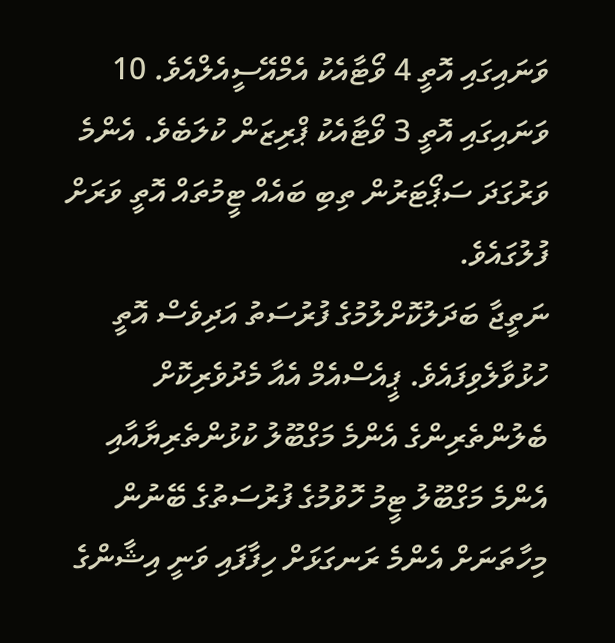ވަނައިގައި އޮތީ 4 ވޯޓާއެކު އެމްއޭސީއެލްއެވެ. 10 ވަނައިގައި އޮތީ 3 ވޯޓާއެކު ޕްރިޒަން ކުލަބެވެ. އެންމެ ވަރުގަދަ ސަޕޯޓަރުން ތިބި ބައެއް ޓީމުތައް އޮތީ ވަރަށް ފުލުގައެވެ.
ނަތީޖާ ބަދަލުކޮށްލުމުގެ ފުރުސަތު އަދިވެސް އޮތީ ހުޅުވާލެވިފައެވެ. ޕީއެސްއެމް އެއާ މެދުވެރިކޮށް ބެލުންތެރިންގެ އެންމެ މަގްބޫލު ކުޅުންތެރިޔާއާއި އެންމެ މަގްބޫލު ޓީމު ހޮވުމުގެ ފުރުސަތުގެ ބޭނުން މިހާތަނަށް އެންމެ ރަނގަޅަށް ހިފާފައި ވަނީ އިޝާންގެ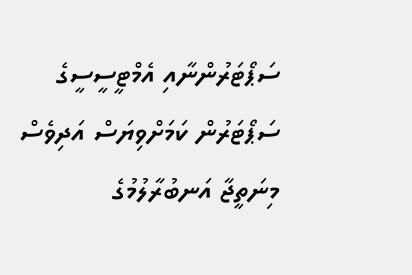ސަޕޯޓަރުންނާއި އެމްޓީސީސީގެ ސަޕޯޓަރުން ކަމަށްވިޔަސް އަދިވެސް މިނަތީޖާ އަނބުރާލުމުގެ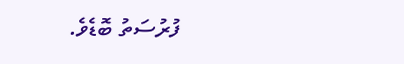ފުރުސަތު ބޮޑެވެ.